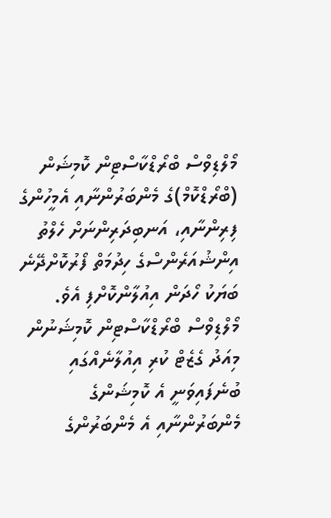މޯލްޑިވްސް ބްރޯޑްކާސްޓިން ކޮމިޝަން (ބްރޯޑްކޮމް)ގެ މެންބަރުންނާއި އެމީހުންގެ ފިރިންނާއި، އަނބިދަރިންނަށް ހެލްތު އިންޝުއަރެންސްގެ ހިދުމަތް ފޯރުކޮށްދޭނެ ބަޔަކު ހޯދަން އިއުލާންކޮށްފި އެވެ.
މޯލްޑިވްސް ބްރޯޑްކާސްޓިން ކޮމިޝަނުން މިއަދު ގެޒެޓް ކުރި އިއުލާނެއްގައި ބުނެފައިވަނީ އެ ކޮމިޝަންގެ މެންބަރުންނާއި އެ މެންބަރުންގެ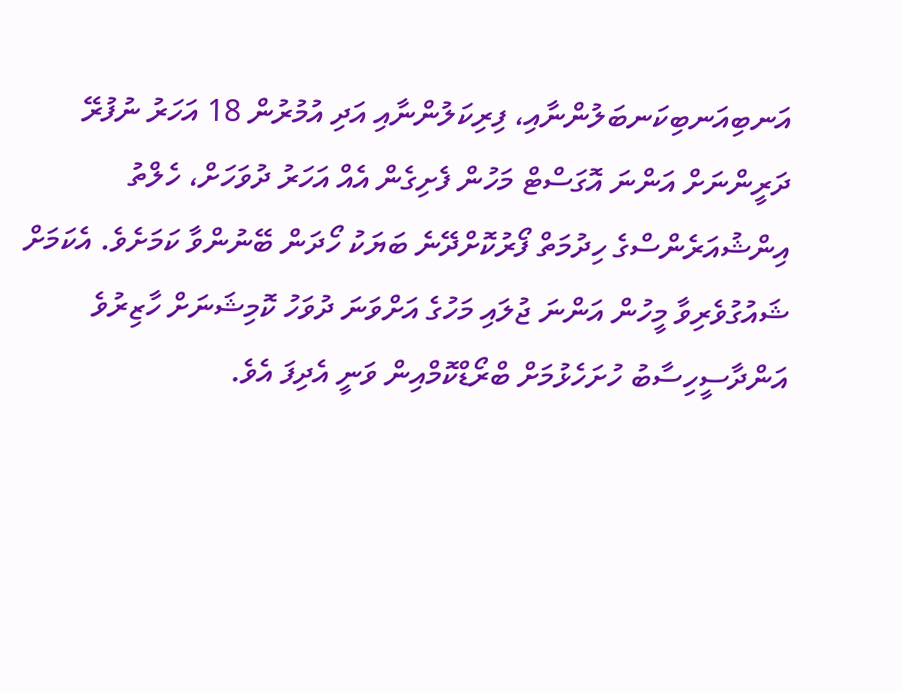އަނބިއަނބިކަނބަލުންނާއި، ފިރިކަލުންނާއި އަދި އުމުރުން 18 އަހަރު ނުފުރޭ ދަރީންނަށް އަންނަ އޮގަސްޓް މަހުން ފެށިގެން އެއް އަހަރު ދުވަހަށް، ހެލްތު އިންޝުއަރެންސްގެ ހިދުމަތް ފޯރުކޮށްދޭނެ ބަޔަކު ހޯދަން ބޭނުންވާ ކަމަށެވެ. އެކަމަށް ޝައުގުވެރިވާ މީހުން އަންނަ ޖުލައި މަހުގެ އަށްވަނަ ދުވަހު ކޮމިޝަނަށް ހާޒިރުވެ އަންދާސީހިސާބު ހުށަހެޅުމަށް ބްރޯޑްކޮމްއިން ވަނީ އެދިފަ އެވެ.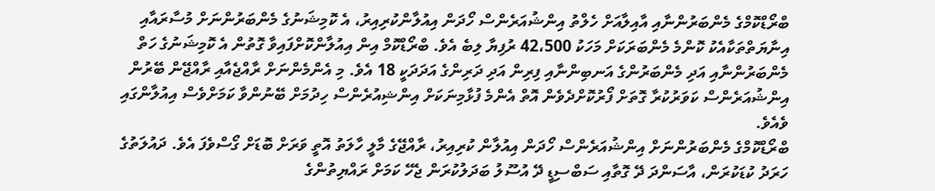ބްރޯޑްކޮމްގެ މެންބަރުންނާއި އާއިލާއަށް ހެލްތު އިންޝުއަރެންސް ހޯދަން އިއުލާންކުރިއިރު، އެ ކޮމިޝަނުގެ މެންބަރުންނަށް މުސާރައާއި އިނާޔަތްތަކާއެކު ކޮންމެ މެންބަރަކަށް މަހަކު 42،500 ރުފިޔާ ލިބެ އެވެ. ބްރޯޑްކޮމް އިން އިއުލާންކޮށްފައިވާ ގޮތުން އެ ކޮމިޝަނުގެ ހަތް މެންބަރުންނާއި އަދި މެންބަރުންގެ އަނބިންނާއި ފިރިން އަދި ދަރިންގެ އަދަދަކީ 18 އެވެ. މި އެންމެންނަށް ރާއްޖެއާއި ރާއްޖޭން ބޭރުން އިންޝުއަރެންސް ކަވަރުކުރާ ގޮތަށް ފޯރުކޮށްދެވެން އޮތް އެންމެ ފުޅާމިނަކަށް އިންޝިއުރެންސް ހިދުމަށް ބޭނުންވާ ކަމަށްވެސް އިއުލާންގައި ވެއެވެ.
ބްރޯޑްކޮމްގެ މެންބަރުންނަށް އިންޝުއަރެންސް ހޯދަން އިއުލާން ކުރިއިރު، ރާއްޖޭގެ މާލީ ހާލަތު އޮތީ ވަރަށް ބޮޑަށް ގޯސްވެފަ އެވެ. ދައުލަތުގެ ހަރަދު ކުޑަކުރަން، އާސަންދަ ދޭ ގޮތާއި ސަބްސިޑީ ދޭ އުސޫލު ބަދަލުކުރަން ޖެހޭ ކަމަށް ރައްޔިތުންގެ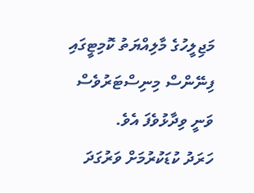މަޖިލީހުގެ މާލިއްޔަތު ކޮމިޓީގައި ފިނޭންސް މިނިސްޓަރުވެސް ވަނީ ވިދާޅުވެފަ އެވެ.
ހަރަދު ކުޑަކުރުމަށް ވަރުގަދަ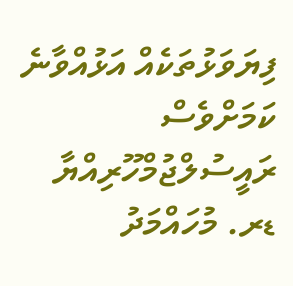ފިޔަވަޅުތަކެއް އަޅުއްވާނެ ކަމަށްވެސް ރައީސުލްޖުމްހޫރިއްޔާ ޑރ. މުހައްމަދު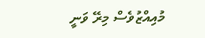މުއިއްޒުވެސް މިރޭ ވަނީ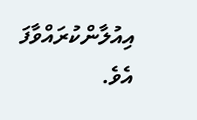އިއުލާންކުރައްވާފަ އެވެ.